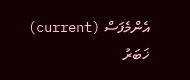އެންމެފަސް (current) ޚަބަރު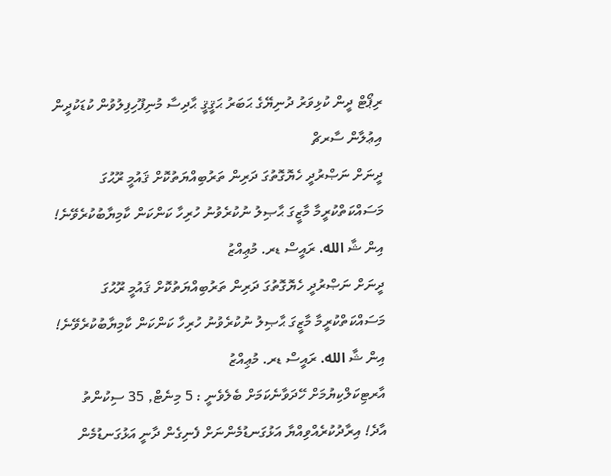ރިޕޯޓް ދީން ކުޅިވަރު ދުނިޔޭގެ ޙަބަރު ޙަޤީޤީ ޙާދިސާ މުނިފޫހިފިލުވުން ކުޑަކުދީން އިޢުލާން ސާރޗް
ދީނަށް ނަޞްރުދީ ހެޔޮގޮތުގަ ދަރިން ތަރުބިއްޔަތުކޮށް ޤައުމީ ރޫޙުގަ މަސައްކަތްކުރީމާ މާޒީގަ ޙާޞިލު ނުކުރެވުނު ހުރިހާ ކަންކަން ކާމިޔާބުކުރެވޭނެ! އިން ޝާ الله. ރައީސް ޑރ. މުޢިއްޒު
ދީނަށް ނަޞްރުދީ ހެޔޮގޮތުގަ ދަރިން ތަރުބިއްޔަތުކޮށް ޤައުމީ ރޫޙުގަ މަސައްކަތްކުރީމާ މާޒީގަ ޙާޞިލު ނުކުރެވުނު ހުރިހާ ކަންކަން ކާމިޔާބުކުރެވޭނެ! އިން ޝާ الله. ރައީސް ޑރ. މުޢިއްޒު
އާރޓިކަލްކިޔުމަށް ހޭދަވާނެކަމަށް ބެލެވެނީ : 5 މިނެޓް, 35 ސިކުންތު
އާދެ! އިރާދުކުރެއްވިއްޔާ އަޅުގަނޑުމެންނަށް ފެނިގެން ދާނީ އަޅުގަނޑުމެން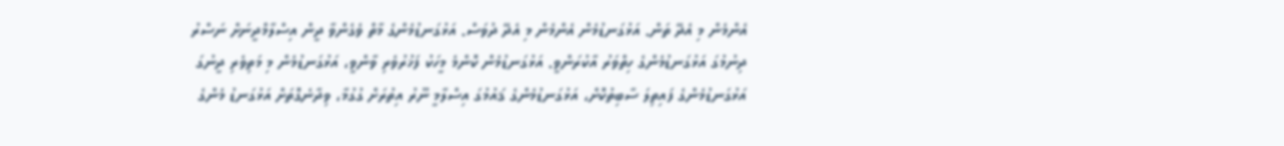އެންމެން މި އެދޭ ތަން. އަޅުގަނޑުމެން އެންމެން މި އެދޭ ދުވަސް. އަޅުގަނޑުމެންގެ މާތް ވެގެންވާ ދީން އިސްލާމްދީނަށް ނަސްރު ދިނުމުގަ އަޅުގަނޑުމެންގެ ހިތްވަރު އާކުރަންވީ. އަޅުގަނޑުމެން ކޮންމެ މީހަކު ފަޚުރުވެރި ވާންވީ، އަޅުގަނޑުމެން މި މަތިވެރި ދީނުގަ އަޅުގަނޑުމެންގެ ފައިތިލަ ސާބިތުކޮށް، އަޅުގަނޑުމެންގެ ޤައުމުގަ އިސްލާމީ ނޫރު އިތުރަށް ގުގުމާ، ވިދާނެގޮތަށް އަޅުގަނޑު މެންގެ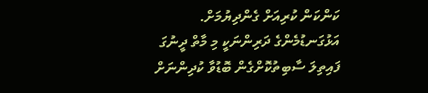ކަންކަން ކުރިއަށް ގެންދިޔުމަށް. އަޅުގަނޑުމެންގެ ދަރިންނަކީ މި މާތް ދީނުގަ ފައިތިލަ ސާބިތުކޮށްގެން ބޮޑުވާ ކުދިންނަށް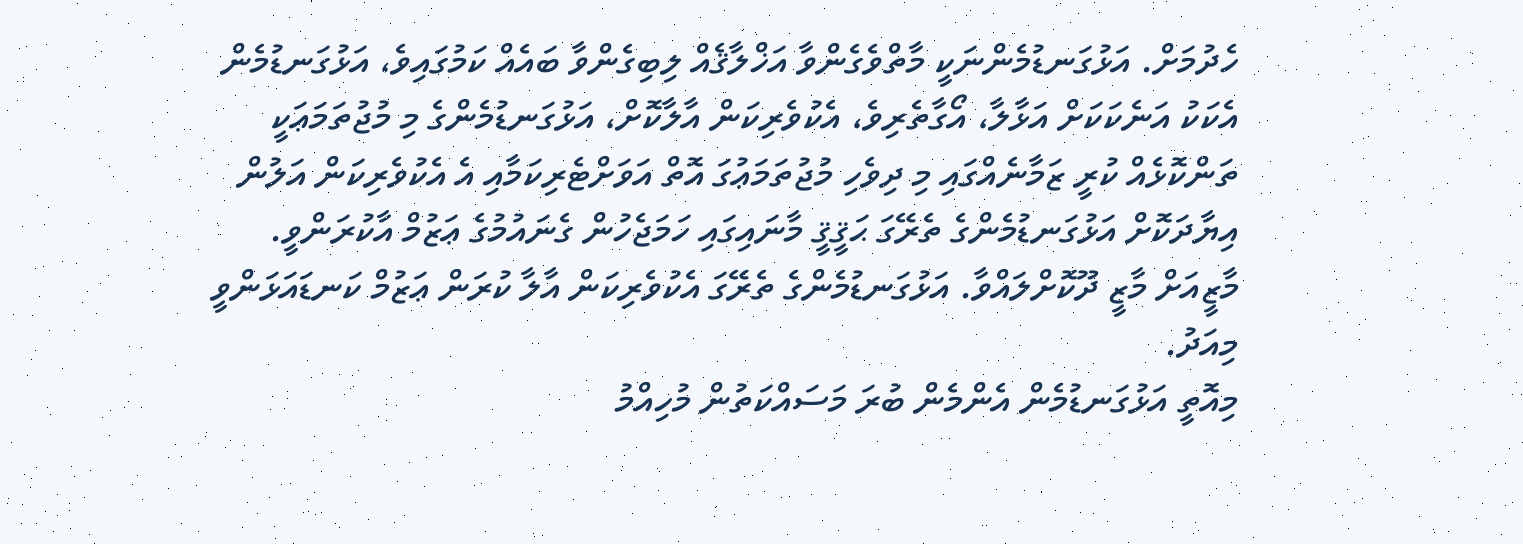ހެދުމަށް. އަޅުގަނޑުމެންނަކީ މާތްވެގެންވާ އަޚްލާޤެއް ލިބިގެންވާ ބައެއް ކަމުގައިވެ، އަޅުގަނޑުމެން އެކަކު އަނެކަކަށް އަޅާލާ، އޯގާތެރިވެ، އެކުވެރިކަން އާލާކޮށް، އަޅުގަނޑުމެންގެ މި މުޖުތަމަޢަކީ ތަންކޮޅެއް ކުރީ ޒަމާނެއްގައި މި ދިވެހި މުޖުތަމަޢުގަ އޮތް އަވަށްޓެރިކަމާއި އެ އެކުވެރިކަން އަލުން އިޔާދަކޮށް އަޅުގަނޑުމެންގެ ތެރޭގަ ޙަޤީޤީ މާނައިގައި ހަމަޖެހުން ގެނައުމުގެ ޢަޒުމް އާކުރަންވީ. މާޒީއަށް މާޒީ ދޫކޮށްލައްވާ. އަޅުގަނޑުމެންގެ ތެރޭގަ އެކުވެރިކަން އާލާ ކުރަން ޢަޒުމް ކަނޑައަޅަންވީ މިއަދު.
މިއޮތީ އަޅުގަނޑުމެން އެންމެން ބުރަ މަސައްކަތުން މުހިއްމު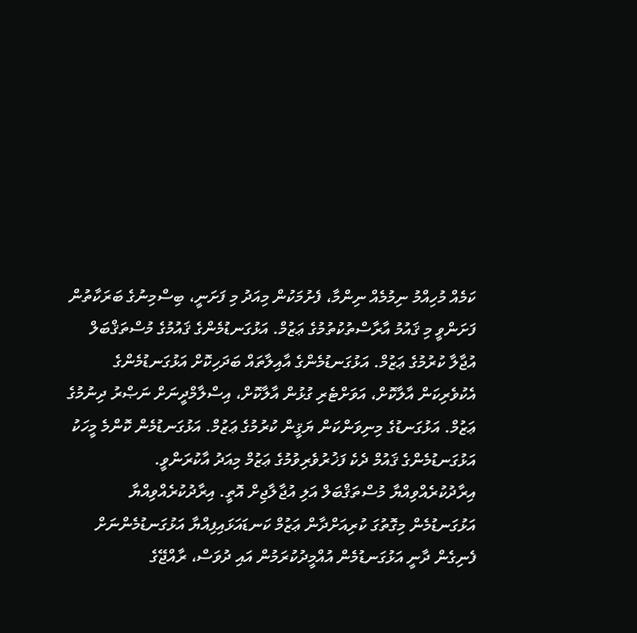ކަމެއް މުހިއްމު ނިމުމެއް ނިންމާ، ފެށުމަކުން މިއަދު މި ފަށަނީ، ބިސްމިނުގެ ބަރަކާތުން ފަށަންވީ މި ޤައުމު އާރާސްތުކުތުމުގެ ޢަޒުމް. އަޅުގަނޑުމެންގެ ޤައުމުގެ މުސްތަޤްބަލް އުޖާލާ ކުރުމުގެ ޢަޒުމް. އަޅުގަނޑުމެންގެ އާއިލާތައް ބަދަހިކޮށް އަޅުގަނޑުމެންގެ އެކުވެރިކަން އާލާކޮށް، އަވަށްޓެރި ގުޅުން އާލާކޮށް، އިސްލާމްދީނަށް ނަޞްރު ދިނުމުގެ ޢަޒުމް. އަޅުގަނޑުގެ މިނިވަންކަން ޔަޤީން ކުރުމުގެ ޢަޒުމް. އަޅުގަނޑުމެން ކޮންމެ މީހަކު އަޅުގަނޑުމެންގެ ޤައުމް ދެކެ ފަޚުރުވެރިވުމުގެ ޢަޒުމް މިއަދު އާކުރަންވީ.
އިރާދުކުރެއްވިއްޔާ މުސްތަޤްބަލް އަލި އުޖާލާޖިށް އޮތީ. އިރާދުކުރެއްވިއްޔާ އަޅުގަނޑުމެން މިގޮތުގަ ކުރިއަށްދާން ޢަޒުމް ކަނޑައަޅައިފިއްޔާ އަޅުގަނޑުމެންނަށް ފެނިގެން ދާނީ އަޅުގަނޑުމެން އުއްމީދުކުރަމުން އައި ދުވަސް، ރާއްޖޭގެ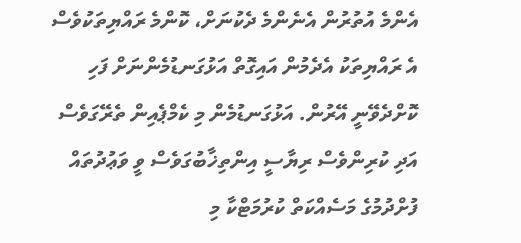އެންމެ އުތުރުން އެނެންމެ ދެކުނަށް، ކޮންމެ ރައްޔިތަކުވެސް އެ ރައްޔިތަކު އެދެމުން އައިގޮތް އަޅުގަނޑުމެންނަށް ފަހި ކޮށްދެވޭނީ އޭރުން. އަޅުގަނޑުމެން މި ކެމްޕެއިން ތެރޭގަވެސް އަދި ކުރިންވެސް ރިޔާސީ އިންތިޚާބުގަވެސް ވީ ވަޢުދުތައް ފުށްދުމުގެ މަސެއްކަތް ކުރުމަޓްކާ މި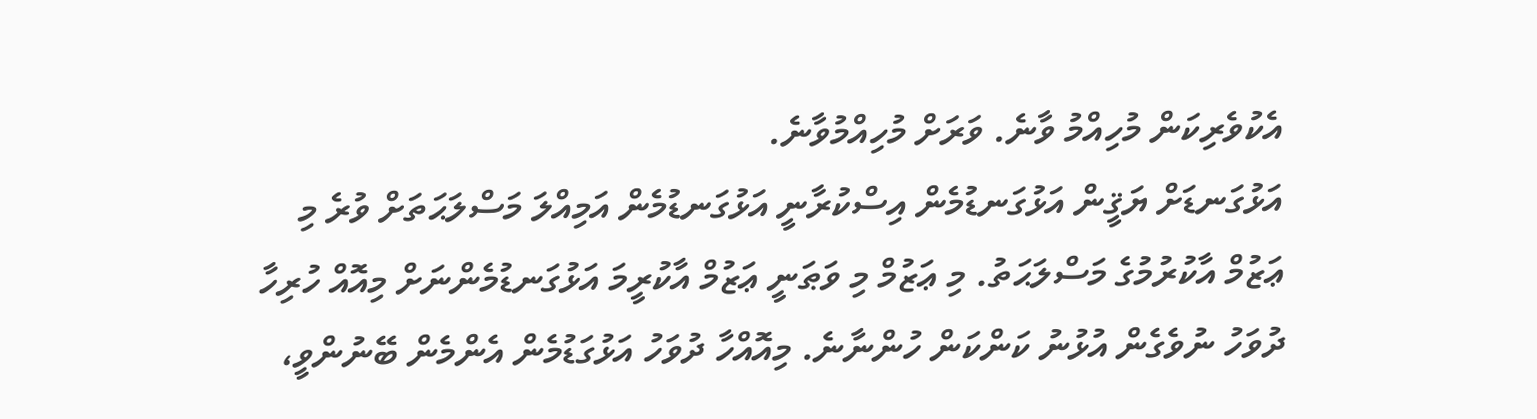އެކުވެރިކަން މުހިއްމު ވާނެ. ވަރަށް މުހިއްމުވާނެ.
އަޅުގަނޑަށް ޔަޤީން އަޅުގަނޑުމެން އިސްކުރާނީ އަޅުގަނޑުމެން އަމިއްލަ މަސްލަޙަތަށް ވުރެ މި ޢަޒުމް އާކުރުމުގެ މަސްލަޙަތު. މި ޢަޒުމް މި ވަޠަނީ ޢަޒުމް އާކުރީމަ އަޅުގަނޑުމެންނަށް މިއޮއް ހުރިހާ ދުވަހު ނުވެގެން އުޅުނު ކަންކަން ހުންނާނެ. މިއޮއްހާ ދުވަހު އަޅުގަޑުމެން އެންމެން ބޭނުންވީ،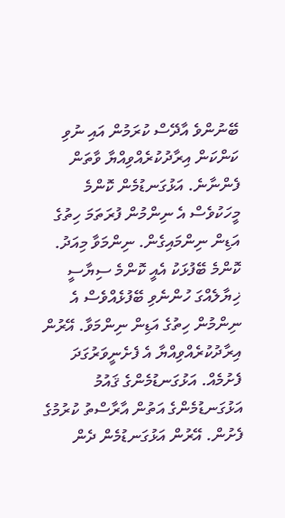ބޭނުންވެ އާދޭސް ކުރަމުން އައި ނުވި ކަންކަން އިރާދުކުރެއްވިއްޔާ ވާތަން ފެންނާނެ. އަޅުގަނޑުމެން ކޮންމެ މީހަކުވެސް އެ ނިންމުން ފުރަތަމަ ހިތުގެ އަޑިން ނިންމައިގެން. ނިންމަވާ މިއަދު.
ކޮންމެ ބޭފުޅަކު އެއީ ކޮންމެ ސިޔާސީ ޚިޔާލެއްގަ ހުންނެވި ބޭފުޅެއްވެސް އެ ނިންމުން ހިތުގެ އަޑިން ނިންމަވާ. އޭރުން އިރާދުކުރެއްވިއްޔާ އެ ފެށެނީވަރުގަދަ ފެށުމެއް. އަޅުގަނޑުމެންގެ ޤައުމު އަޅުގަނޑުމެންގެ އަތުން އާރާސްތު ކުރުމުގެ ފެށުން. އޭރުން އަޅުގަނޑުމެން ދެން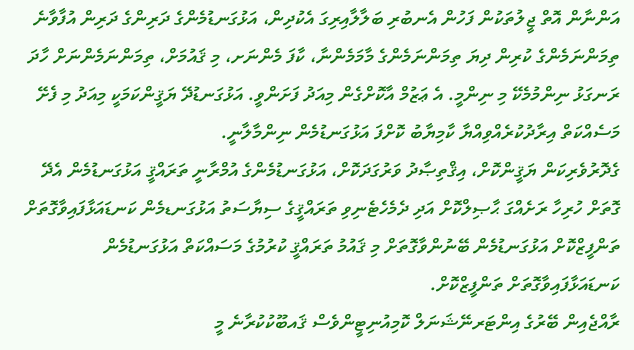އަންނާން އޮތް ޖީލުތަކުން ފަހުން އެނބުރި ބަލާލާއިރިގަ އެކުދިން، އަޅުގަނޑުމެންގެ ދަރިންގެ ދަރިން އުފާވާނެ ތިމަންނަމެންގެ ކުރިން ދިޔަ ތިމަންނަމެންގެ މާމަމެންނާ، ކާފަ މެންނަށ، މި ޤައުމަށް، ތިމަންނަމެންނަށް ހާދަ ރަނގަޅު ނިންމުމެކޭ މި ނިންމީ. އެ ޢަޒުމް އާކޮށްގެން މިއަދު ފަށަންވީ. އަޅުގަނޑުދޭ ޔަޤީންކަމަކީ މިއަދު މި ފެށޭ މަސެއްކަތް އިރާދުކުރެއްވިއްޔާ ކާމިޔާބު ކޮށްފަ އަޅުގަނޑުމެން ނިންމާލާނީ.
ގެދޮރުވެރިކަން ޔަޤީންކޮށް، އިޤްތިޞާދު ވަރުގަދަކޮށް، އަޅުގަނޑުމެންގެ އުމްރާނީ ތަރައްޤީ އަޅުގަނޑުމެން އެދޭ ގޮތަށް ހުރިހާ ރަށެއްގަ ޙާޞިލްކޮށް އަދި ދެމެހެޓެނިވި ތަރައްޤީގެ ސިޔާސަތު އަޅުގަނޑމެން ކަނޑައަޅާފައިވާގޮތަށް ތަންފީޒްކޮށް އަޅުގަނޑުމެން ބޭނުންވާގޮތަށް މި ޤައުމު ތަރައްޤީ ކުރުމުގެ މަސައްކަތް އަޅުގަނޑުމެން ކަނޑައަޅާފައިވާގޮތަށް ތަންފީޒްކޮށް.
ރާއްޖެއިން ބޭރުގެ އިންޓަރނޭޝަނަލް ކޮމިއުނިޓީންވެސް ޤައބޫކުކުރާނެ މީ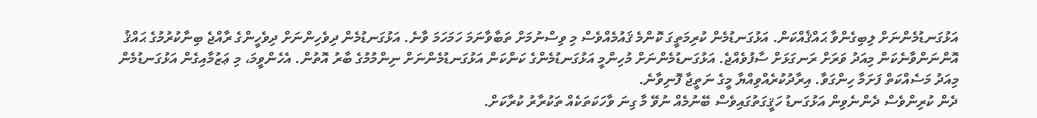އަޅުގަނޑުމެންނަށް ލިބިގެންވާ ޙައްޤެއްކަން. އަޅުގަނޑުމެން ކުރިމަތީގަ ކޮންމެ ޤައުމެއްވެސް މި ވިސްނުމަށް ތަބާވާނަމަ ހަމަހަމަ ވާނެ. އަޅުގަނޑުމެން ދިވެހިންނަށް ދިވެހީންގެ ރާއްޖެ ބިނާކުރުމުގެ ޙައްޤު އޮންނަންވާނެކަން މިއަދު ވަރަށް ރަނގަޅަށް ސާފުވެއްޖެ. އަޅުގަނޑުމެންނަށް މުހިންމީ އަޅުގަނޑުމެންގެ ކަންކަން އަޅުގަނޑުމެންނަށް ނިންމުމުގެ ބާރު އޮތުން. އެހެންވީމަ، މި ޢަޒުމާއިގެން އަޅުގަނޑުމެން މިއަދު މަސެއްކަތް ފަށަމާ ހިންގަވާ. އިރާދުކުރެއްވިއްޔާ މީގެ ނަތީޖާ ފޮނިވާނެ.
ދެން ކުރިންވެސް ދެންނެވިން އަޅުގަނޑު ހަޤީގަތުގައިވެސް ބޭނުމެއް ނުވޭ މާ ގިނަ ވާހަކަތަކެއް ތަކުރާރު ކުރާކަށް.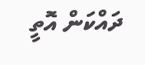ދައްކަން އޮތީ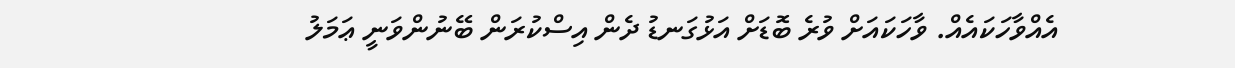އެއްވާހަކައެއް. ވާހަކައަށް ވުރެ ބޮޑަށް އަޅުގަނޑު ދެން އިސްކުރަން ބޭނުންވަނީ ޢަމަލު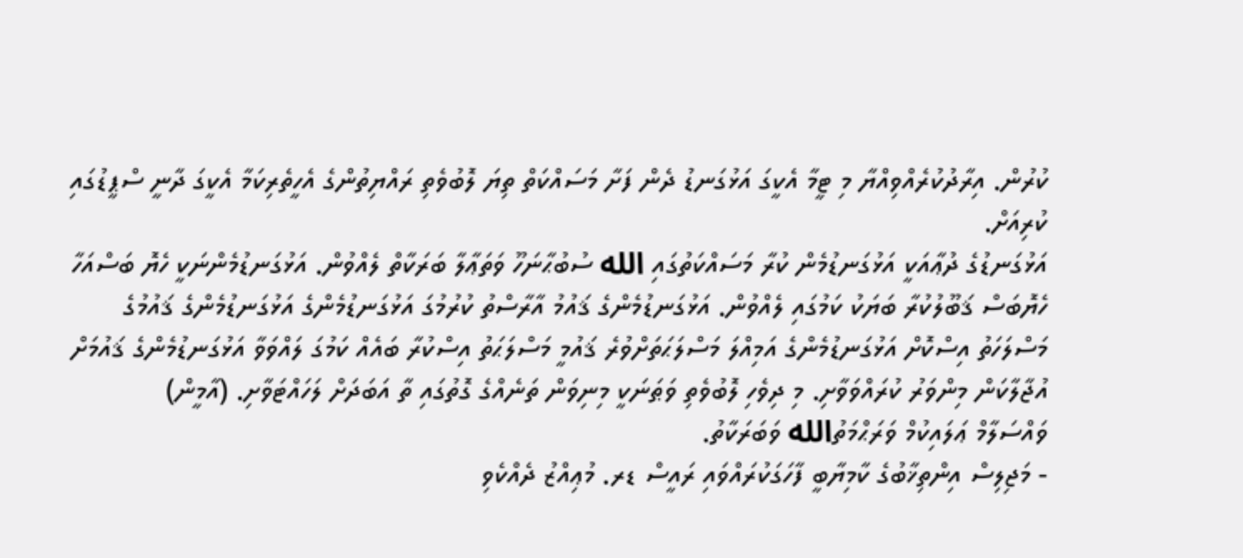ކުރުން. އިރާދުކުރެއްވިއްޔާ މި ޓީމާ އެކީގަ އަޅުގަނޑު ދެން ފަށާ މަސައްކަތް ތިޔަ ލޮބުވެތި ރައްޔިތުންގެ އެހީތެރިކަމާ އެކީގަ ދާނީ ސްޕީޑުގައި ކުރިއަށް.
އަޅުގަނޑުގެ ދުޢާއަކީ އަޅުގަނޑުމެން ކުރާ މަސައްކަތުގައި الله ސުބުޙާނަހޫ ވަތަޢާލާ ބަރަކާތް ލެއްވުން. އަޅުގަނޑުމެންނަކީ ހެޔޮ ބަސްއަހާ ހެޔޮބަސް ޤަބޫލުކުރާ ބަޔަކު ކަމުގައި ލެއްވުން. އަޅުގަނޑުމެންގެ ޤައުމު އާރާސްތު ކުރުމުގަ އަޅުގަނޑުމެންގެ އަޅުގަނޑުމެންގެ ޤައުމުގެ މަސްލަހަތު އިސްކޮށް އަޅުގަނޑުމެންގެ އަމިއްލަ މަސްލަޙަތަށްވުރެ ޤައުމީ މަސްލަޙަތު އިސްކުރާ ބައެއް ކަމުގަ ލައްވަވާ އަޅުގަނޑުމެންގެ ޤައުމަށް އުޖާލާކަން މިންވަރު ކުރައްވަވާށި. މި ދިވެހި ލޮބުވެތި ވަޠަނަކީ މިނިވަން ތަނެއްގެ ގޮތުގައި ތާ އަބަދަށް ލަހައްޓަވާށި. (އާމީން)
ވައްސަލާމް ޢަލައިކުމް ވަރަޙްމަތުالله ވަބަރަކާތު.
- މަޖިލިސް އިންތިޚާބުގެ ކާމިޔާބީ ފާހަގަކުރައްވައި ރައީސް ޑރ. މުޢިއްޒު ދެއްކެވި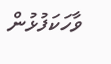ވާހަކަފުޅުން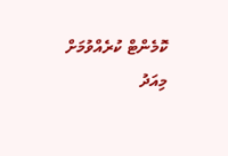ކޮމެންޓް ކުރެއްވުމަށް
މިއަދު